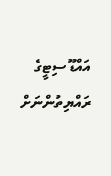އައްޑޫ ސިޓީގެ ރައްޔިތުންނަށް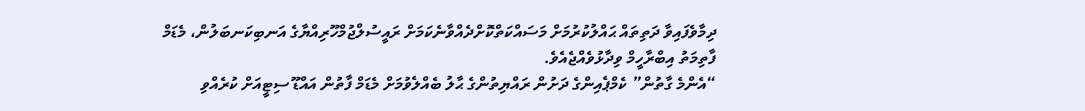ދިމާވެފައިވާ ދަތިތައް ޙައްލުކުރުމަށް މަސައްކަތްކޮށްދެއްވާނެކަމަށް ރައީސުލްޖުމްހޫރިއްޔާގެ އަނބިކަނބަލުން، މެޑަމް ފާތިމަތު އިބްރާހީމް ވިދާޅުވެއްޖެއެވެ.
“އެންމެ ގާތުން” ކެމްޕެއިންގެ ދަށުން ރައްޔިތުންގެ ޙާލު ބެއްލެވުމަށް މެޑަމް ފާތުން އައްޑޫ ސިޓީއަށް ކުރެއްވި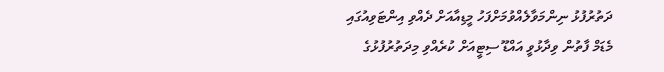ދަތުރުފުޅު ނިންމަވާލެއްވުމަށްފަހު މީޑިއާއަށް ދެއްވި އިންޓަވިއުގައި މެޑަމް ފާތުން ވިދާޅުވީ އައްޑޫ ސިޓީއަށް ކުރެއްވި މިދަތުރުފުޅުގެ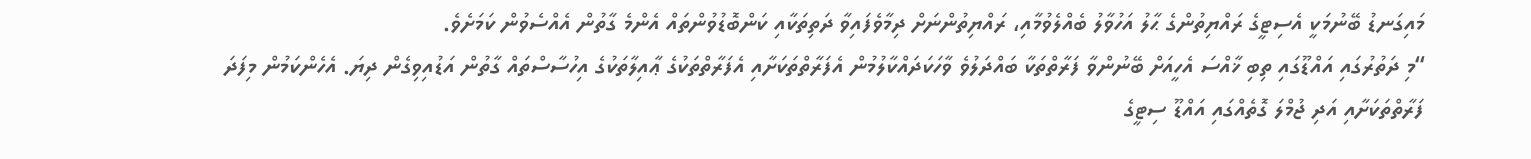މައިގަނޑު ބޭނުމަކީ އެސިޓީގެ ރައްޔިތުންގެ ޙާލު އަހުވާލު ބެއްލެވުމާއި، ރައްޔިތުންނަށް ދިމާވެފައިވާ ދަތިތަކާއި ކަންބޮޑުވުންތައް އެންމެ ގާތުން އެއްސެވުން ކަމަށެވެ.
“މި ދަތުރުގައި އައްޑޫގައި ތިބި ޚާއްސަ އެހީއަށް ބޭނުންވާ ފަރާތްތަކާ ބައްދަލުވެ ވާހަކަދައްކާލުމުން އެފަރާތްތަކަށާއި އެފަރާތްތަކުގެ ޢާއިލާތަކުގެ އިހުސާސްތައް ގާތުން އަޑުއިވިގެން ދިޔަ. އެހެންކަމުން މިފަދަ ފަރާތްތަކަށާއި އަދި ޖުމްލަ ގޮތެއްގައި އައްޑޫ ސިޓީގެ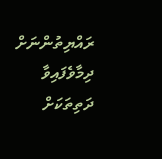ރައްޔިތުންނަށް ދިމާވެފައިވާ ދަތިތަކަށް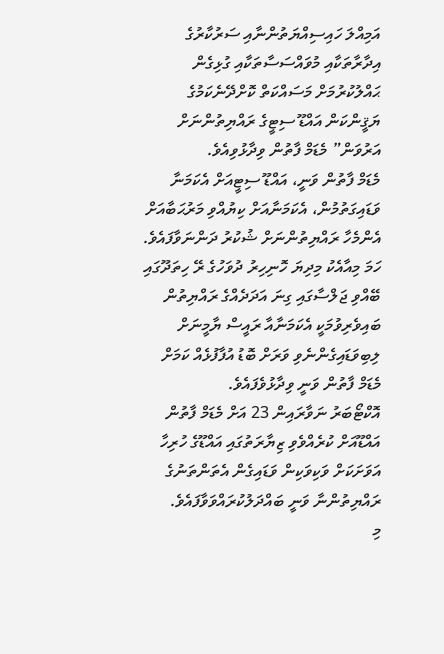އަމިއްލަ ހައިސިއްޔަތުންނާއި ސަރުކާރުގެ އިދާރާތަކާއި މުވައްސަސާތަކާއި ގުޅިގެން ޙައްލުކުރުމަށް މަސައްކަތް ކޮށްދޭނެކަމުގެ ޔަޤީންކަން އައްޑޫ ސިޓީގެ ރައްޔިތުންނަށް އަރުވަން” މެޑަމް ފާތުން ވިދާޅުވިއެވެ.
މެޑަމް ފާތުން ވަނީ، އައްޑޫ ސިޓީއަށް އެކަމަނާ ވަޑައިގަތުމުން، އެކަމަނާއަށް ކިޔުއްވި މަރުޙަބާއަށް އެންމެހާ ރައްޔިތުންނަށް ޝުކުރު ދަންނަވާފައެވެ. ހަމަ މިއާއެކު މިދިޔަ ހޮނިހިރު ދުވަހުގެ ރޭ ހިތަދޫގައި ބޭއްވި ޖަލްސާގައި ގިނަ އަދަދެއްގެ ރައްޔިތުން ބައިވެރިވުމަކީ އެކަމަނާއާ ރައީސް ޔާމީނަށް ލިބިވަޑައިގެންނެވި ވަރަށް ބޮޑު އުފާފުޅެއް ކަމަށް މެޑަމް ފާތުން ވަނީ ވިދާޅުވެފައެވެ.
އޮކްޓޯބަރު ނަވާރައިން 23 އަށް މެޑަމް ފާތުން އައްޑޫއަށް ކުރެއްވެވި ޒިޔާރަތުގައި އައްޑޫގެ ހުރިހާ އަވަށަކަށް ވަކިވަކިން ވަޑައިގެން އެތަންތަނުގެ ރައްޔިތުންނާ ވަނީ ބައްދަލުކުރައްވަވާފައެވެ.
މި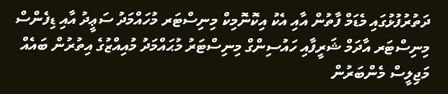ދަތުރުފުޅުގައި މެޑަމް ފާތުން އާއި އެކު އިކޮނޮމިކް މިނިސްޓަރ މުހައްމަދު ސަޢީދު އާއި ޑިފެންސް މިނިސްޓަރ އާދަމް ޝަރީފާއި ހައުސިންގް މިނިސްޓަރު މުޙައްމަދު މުއިއްޒުގެ އިތުރުން ބައެއް މަޖިލީސް މެންބަރުން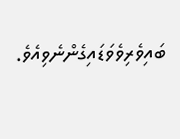ބައިވެރިވެވަޑައިގެންނެވިއެވެ.